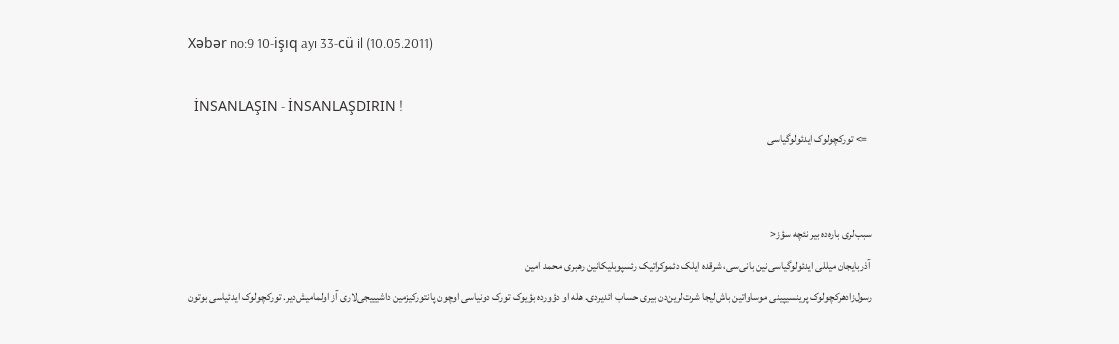Xəbər no:9 10-işıq ayı 33-cü il (10.05.2011)

  İNSANLAŞIN - İNSANLAŞDIRIN !
  => تورکچولوک ایدئولوگیاسی


سبب‌لری باره‌ده بیر نئچه سؤز<
 آذربایجان میللی ایدئولوگیاسی‌نین بانی‌سی، شرقده ایلک دئموکراتیک رئسپوبلیکانین رهبری محمد امین
رسول‌زادهرکچولوک پرینسیپینی موساواتین باش‌لیجا شرت‌لرین‌دن بیری حساب ائدیردی. هله او دؤورده بؤیوک تورک دونیاسی اوچون پانتورکیزمین داشیییجی‌لاری آز اولمامیش‌دیر. تورکچولوک ایدئیاسی بوتون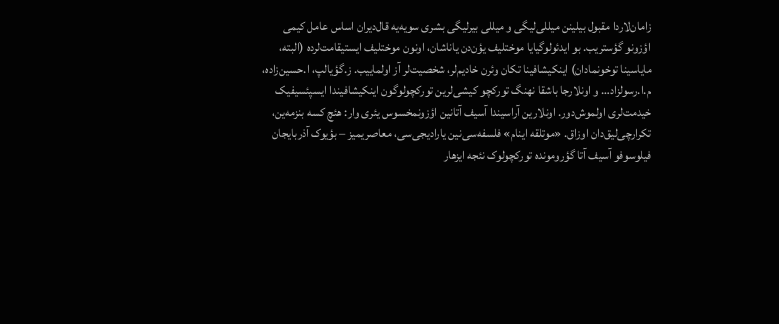زامان‌لاردا مقبول بیلینن میللی‌لیگی و میللی بیرلیگی بشری سویه‌یه قال‌دیران اساس عامل کیمی اؤزونو گؤستریب. بو ایدئولوگیایا موختلیف یؤن‌دن یاناشان، اونون موختلیف ایستیقامت‌لرده (البته، مایاسینا توخونما‌دان) اینکیشافینا تکان وئرن خادیم‌لر، شخصیت‌لر آز اولماییب. ز.گؤیالپ، ا.حسین‌زاده، م.ا.رسولزاد… و اونلارجا باشقا نهنگ تورکچو کیشی‌لرین تورکچولوگون اینکیشافیندا ایسپئسیفیک خیدمت‌لری اولموش‌دور. اونلارین آراسیندا آسیف آتانین اؤزونمخسوس یئری وار: هئچ کسه بنزمه‌ین، تکرارچی‌لیق‌دان اوزاق. «موتلقه اینام» فلسفه‌سی‌نین یارادیجی‌سی، معاصریمیز – بؤیوک آذربایجان فیلوسوفو آسیف آتا گؤرومونده تورکچولوک نئجه ایزهار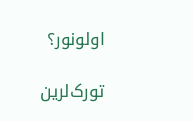اولونور؟

تورک‌لرین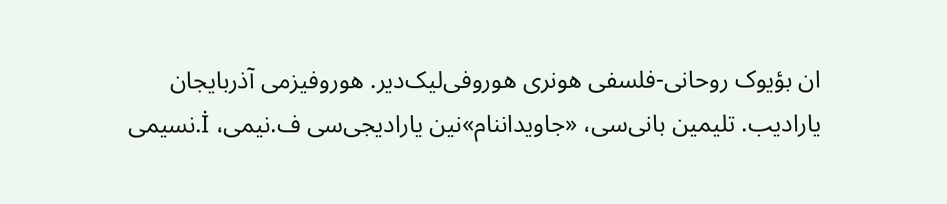ان بؤیوک روحانی-فلسفی هونری هوروفی‌لیک‌دیر. هوروفیزمی آذربایجان یارادیب. تلیمین بانی‌سی، «جاویداننام»نین یارادیجی‌سی ف.نیمی، İ.نسیمی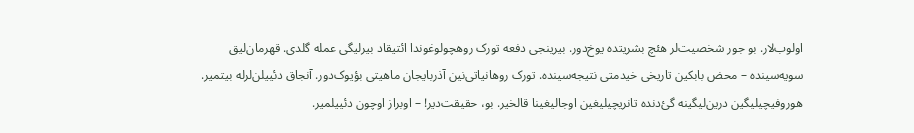اولوب‌لار. بو جور شخصیت‌لر هئچ بشریتده یوخ‌دور. بیرینجی دفعه تورک روهچولوغوندا ائتیقاد بیرلیگی عمله گلدی. قهرمان‌لیق سویه‌سینده – محض بابکین تاریخی خیدمتی نتیجه‌سینده. تورک روهانیاتی‌نین آذربایجان ماهیتی بؤیوک‌دور. آنجاق دئییلن‌لرله بیتمیر. هوروفیچیلیگین درین‌لیگینه گئ‌دنده تانریچیلیغین اوجا‌لیغینا قالخیر. بو، حقیقت‌دیر! – اوبراز اوچون دئییلمیر.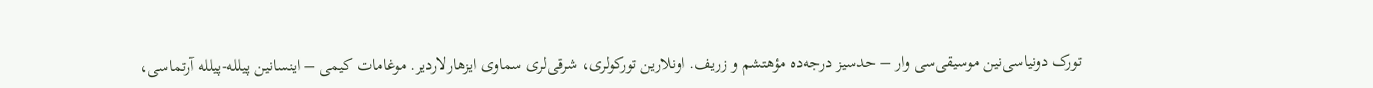تورک دونیاسی‌نین موسیقی‌سی وار – حدسیز درجه‌ده مؤهتشم و زریف. اونلارین تورکولری، شرقی‌لری سماوی ایزهارلاردیر. موغامات کیمی – اینسانین پیلله-پیلله آرتماسی،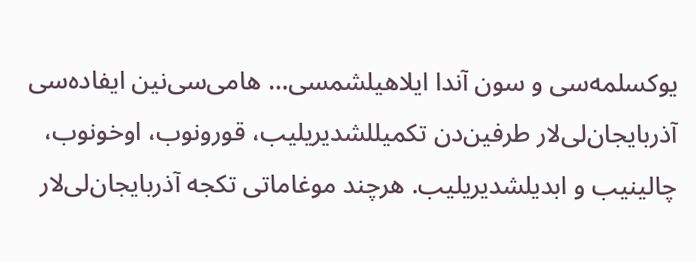یوکسلمه‌سی و سون آندا ایلاهیلشمسی… هامی‌سی‌نین ایفاده‌سی آذربایجان‌لی‌لار طرفین‌دن تکمیللشدیریلیب، قورونوب، اوخونوب، چالینیب و ابدیلشدیریلیب. هرچند موغاماتی تکجه آذربایجان‌لی‌لار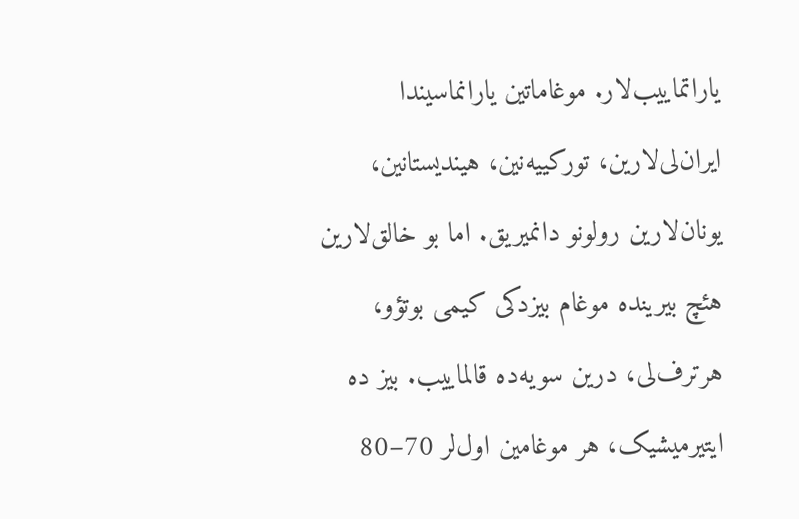یاراتماییب‌لار. موغاماتین یارانماسیندا ایران‌لی‌لارین، تورکییه‌نین، هیندیستانین، یونان‌لارین رولونو دانمیریق. اما بو خالق‌لارین هئچ بیرینده موغام بیزدکی کیمی بوتؤو، هرترف‌لی، درین سویه‌ده قالماییب. بیز ده ایتیرمیشیک، هر موغامین اول‌لر 70–80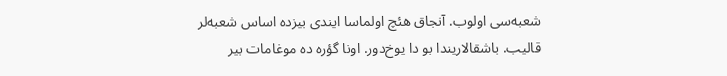شعبه‌سی اولوب. آنجاق هئچ اولماسا ایندی بیزده اساس شعبه‌لر قالیب. باشقا‌لاریندا بو دا یوخ‌دور. اونا گؤره ده موغامات بیر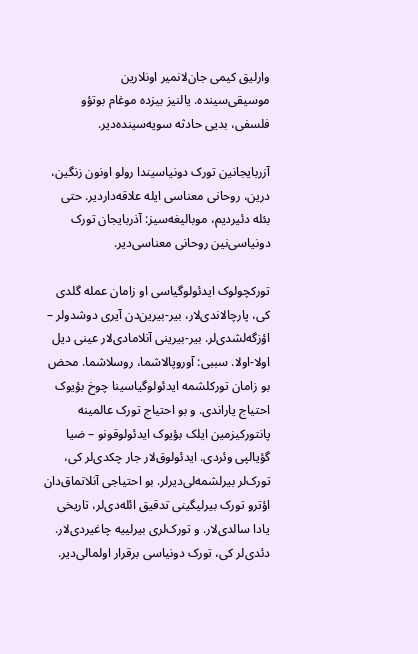وارلیق کیمی جان‌لانمیر اونلارین موسیقی‌سینده. یالنیز بیزده موغام بوتؤو فلسفی، بدیی حادثه سویه‌سینده‌دیر.

آزربایجانین تورک دونیاسیندا رولو اونون زنگین، درین، روحانی معناسی ایله علاقه‌داردیر. حتی بئله دئیردیم، موبالیغه‌سیز: آذربایجان تورک دونیاسی‌نین روحانی معناسی‌دیر.

تورکچولوک ایدئولوگیاسی او زامان عمله گلدی کی، پارچالاندی‌لار، بیر-بیرین‌دن آیری دوشدولر – اؤزگه‌لشدی‌لر. بیر-بیرینی آنلامادی‌لار عینی دیل اولا-اولا. سببی: آوروپالاشما، روسلاشما. محض بو زامان تورکلشمه ایدئولوگیاسینا چوخ بؤیوک احتیاج یاراندی. و بو احتیاج تورک عالمینه پانتورکیزمین ایلک بؤیوک ایدئولوقونو – ضیا گؤیالپی وئردی. ایدئولوق‌لار جار چکدی‌لر کی، تورک‌لر بیرلشمه‌لی‌دیرلر. بو احتیاجی آنلاتماق‌دان اؤترو تورک بیرلیگینی تدقیق ائله‌دی‌لر، تاریخی یادا سالدی‌لار. و تورک‌لری بیرلییه چاغیردی‌لار. دئدی‌لر کی، تورک دونیاسی برقرار اولما‌لی‌دیر.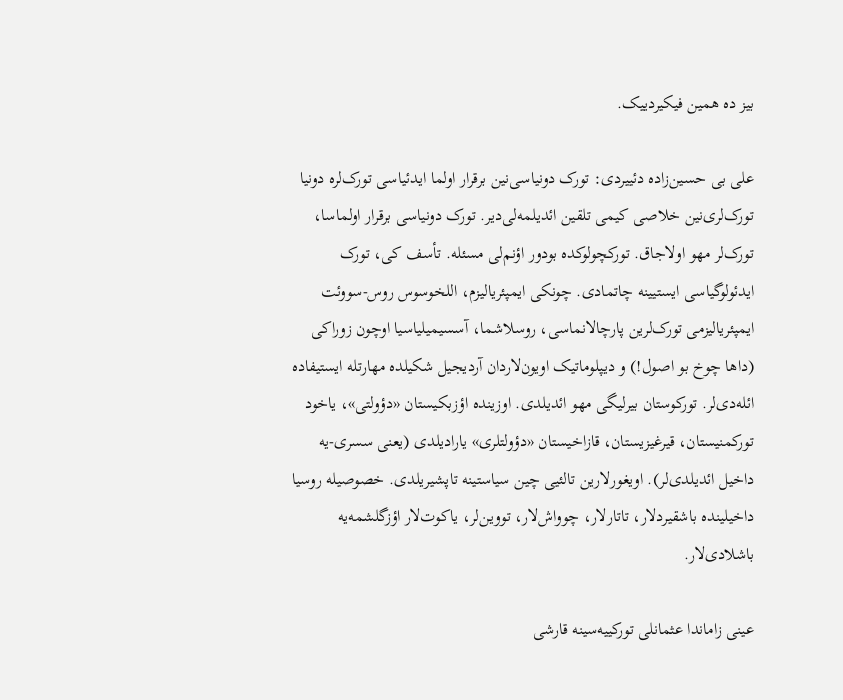بیز ده همین فیکیردییک.

علی بی حسین‌زاده دئییردی: تورک دونیاسی‌نین برقرار اولما ایدئیاسی تورک‌لره دونیا تورک‌لری‌نین خلاصی کیمی تلقین ائدیلمه‌لی‌دیر. تورک دونیاسی برقرار اولماسا، تورک‌لر مهو اولا‌جاق. تورکچولوکده بودور اؤنم‌لی مسئله. تأسف کی، تورک ایدئولوگیاسی ایستیینه چاتمادی. چونکی ایمپئریالیزم، اللخوسوس روس-سووئت ایمپئریالیزمی تورک‌لرین پارچالانماسی، روسلاشما، آسسیمیلیاسیا اوچون زوراکی (داها چوخ بو اصول!) و دیپلوماتیک اویون‌لاردان آردیجیل شکیلده مهارتله ایستیفاده ائله‌دی‌لر. تورکوستان بیرلیگی مهو ائدیلدی. اوزینده اؤزبکیستان «دؤولتی»، یاخود تورکمنیستان، قیرغیزیستان، قازاخیستان «دؤولتلری» یارادیلدی (یعنی سسری-یه داخیل ائدیلدی‌لر). اویغورلارین تالئیی چین سیاستینه تاپشیریلدی. خصوصیله روسیا داخیلینده باشقیردلار، تاتارلار، چوواش‌لار، تووین‌لر، یاکوت‌لار اؤزگلشمه‌یه باشلادی‌لار.

عینی زاماندا عثمانلی تورکییه‌سینه قارشی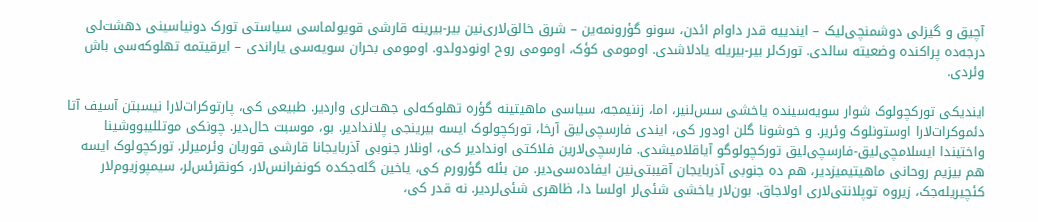آچیق و گیزلی دوشمنچی‌لیک – ایندییه قدر داوام ائدن، سونو گؤرونمه‌ین – شرق خالق‌لاری‌نین بیر-بیرینه قارشی قویولماسی سیاستی تورک دونیاسینی دهشت‌لی درجه‌ده پراکنده وضعیته سالدی. تورک‌لر بیر-بیریله یادلاشدی. اومومی کؤک، اومومی روح اونودولدو. اومومی بحران سویه‌سی یاراندی – ایرقیتمه تهلوکه‌سی باش وئردی.

ایندیکی تورکچولوک شوار سویه‌سینده یاخشی سس‌لنیر، اما، زننیمجه، سیاسی ماهیتینه گؤره تهلوکه‌لی جهت‌لری واردیر. طبیعی کی، پارتوکرات‌لارا نیسبتن آسیف آتا دئموکرات‌لارا اوستونلوک وئریر. و خوشونا گلن اودور کی، ایندی فارسچی‌لیق آرخا، تورکچولوک ایسه بیرینجی پلاندا‌دیر. بو، موسبت حال‌دیر. چونکی موتللیبووشینا واختیندا ایسلامچی‌لیق-فارسچی‌لیق تورکچولوگو آیاقلامیشدی. فارسچی‌لارین فلاکتی اوندا‌دیر کی، اونلار جنوبی آذربایجانا قارشی قوربان وئرمیرلر. تورکچولوک ایسه هم بیزیم روحانی ماهیتیمیزدیر، هم ده جنوبی آذربایجان آقیبتی‌نین ایفاده‌سی‌دیر. من بئله گؤرورم کی، یاخین گله‌جکده کونفرانس‌لار، کونقرئس‌لر، سیمپوزیوم‌لار کئچیریله‌جک، زیروه توپلانتی‌لاری اولا‌جاق. بون‌لار یاخشی شئی‌لر اولسا دا، ظاهری شئی‌لردیر. نه قدر کی،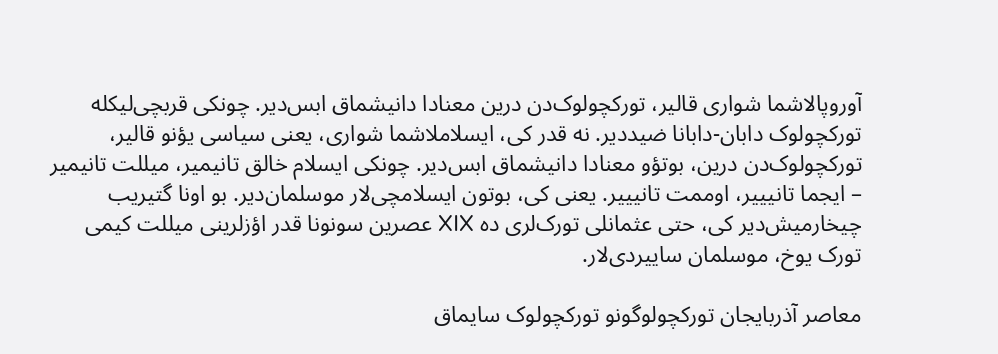آوروپالاشما شواری قالیر، تورکچولوک‌دن درین معنادا دانیشماق ابس‌دیر. چونکی قربچی‌لیکله تورکچولوک دابان-دابانا ضیددیر. نه قدر کی، ایسلاملاشما شواری، یعنی سیاسی یؤنو قالیر، تورکچولوک‌دن درین، بوتؤو معنادا دانیشماق ابس‌دیر. چونکی ایسلام خالق تانیمیر، میللت تانیمیر – ایجما تانیییر، اوممت تانیییر. یعنی کی، بوتون ایسلامچی‌لار موسلمان‌دیر. بو اونا گتیریب چیخارمیش‌دیر کی، حتی عثمانلی تورک‌لری ده XIX عصرین سونونا قدر اؤزلرینی میللت کیمی تورک یوخ، موسلمان ساییردی‌لار.

معاصر آذربایجان تورکچولوگونو تورکچولوک سایماق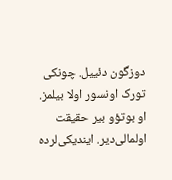دوزگون دئییل. چونکی تورک اونسور اولا بیلمز. او بوتؤو بیر حقیقت اولما‌لی‌دیر. ایندیکی‌لرده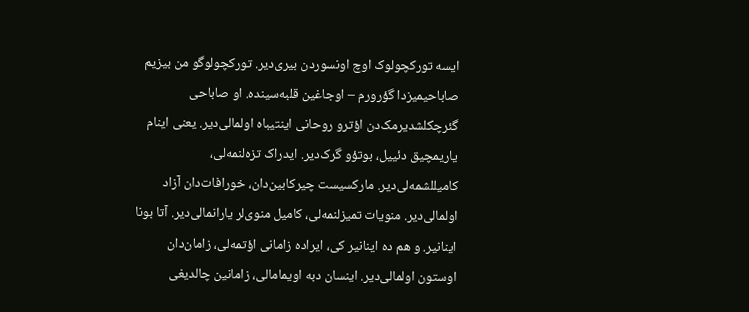ایسه تورکچولوک اوچ اونسوردن بیری‌دیر. تورکچولوگو من بیزیم صاباحیمیزدا گؤرورم – اوجاغین قلبه‌سینده. او صاباحی گئرچکلشدیرمک‌دن اؤترو روحانی اینتیباه اولما‌لی‌دیر. یعنی اینام یاریمچیق دئییل، بوتؤو گرک‌دیر. ایدراک تزه‌لنمه‌لی، کامیللشمه‌لی‌دیر. مارکسیست چیرکابین‌دان، خورافات‌دان آزاد اولما‌لی‌دیر. منویات تمیزلنمه‌لی، کامیل منوی‌لر یارانما‌لی‌دیر. آتا بونا اینانیر. و هم ده اینانیر کی، ایراده زامانی اؤتمه‌لی، زامان‌دان اوستون اولما‌لی‌دیر. اینسان دبه اویماما‌لی، زامانین چالدیغی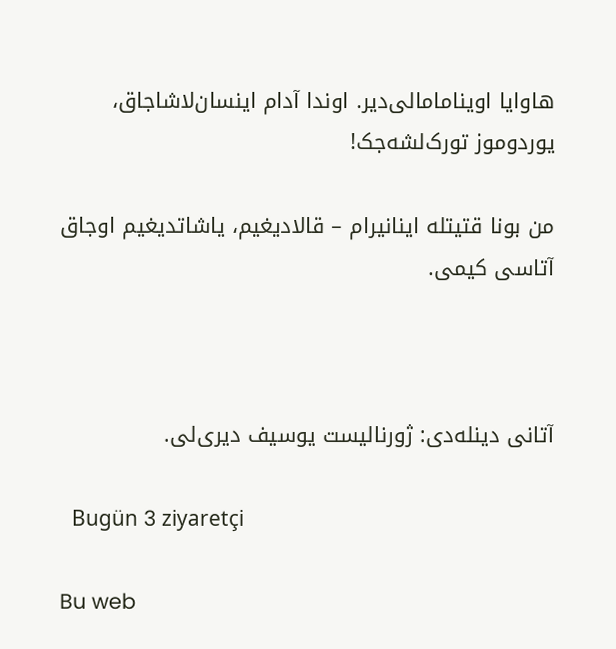هاوایا اویناماما‌لی‌دیر. اوندا آدام اینسان‌لاشا‌جاق، یوردوموز تورک‌لشه‌جک!

من بونا قتیتله اینانیرام – قالادیغیم، یاشاتدیغیم اوجاق آتاسی کیمی.



آتانی دینله‌دی: ژورنالیست یوسیف دیری‌لی.

  Bugün 3 ziyaretçi

Bu web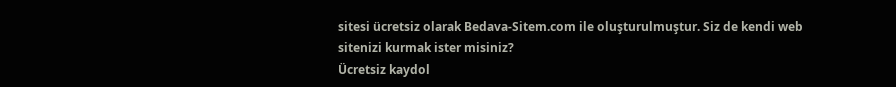sitesi ücretsiz olarak Bedava-Sitem.com ile oluşturulmuştur. Siz de kendi web sitenizi kurmak ister misiniz?
Ücretsiz kaydol